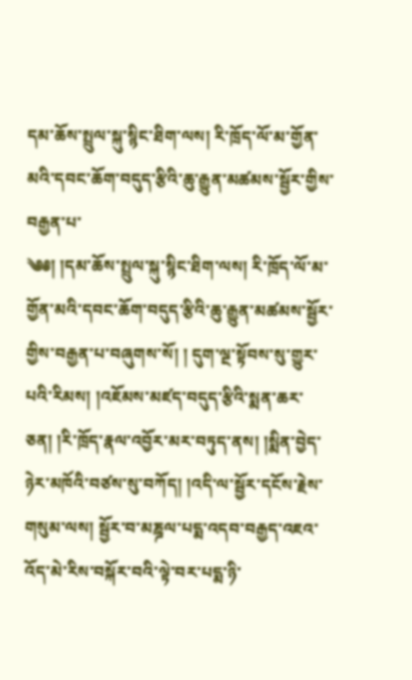དམ་ཆོས་སྤྲུལ་སྐུ་སྙིང་ཐིག་ལས། རི་ཁྲོད་ལོ་མ་གྱོན་མའི་དབང་ཆོག་བདུད་རྩིའི་ཆུ་རྒྱུན་མཚམས་སྦྱོར་གྱིས་བརྒྱན་པ་
༄༅། །དམ་ཆོས་སྤྲུལ་སྐུ་སྙིང་ཐིག་ལས། རི་ཁྲོད་ལོ་མ་གྱོན་མའི་དབང་ཆོག་བདུད་རྩིའི་ཆུ་རྒྱུན་མཚམས་སྦྱོར་གྱིས་བརྒྱན་པ་བཞུགས་སོ། ། དུག་ལྔ་སྟོབས་སུ་གྱུར་པའི་རིམས། །འཇོམས་མཛད་བདུད་རྩིའི་སྨན་ཆར་ཅན། །རི་ཁྲོད་རྣལ་འབྱོར་མར་བཏུད་ནས། །སྨིན་བྱེད་ཉེར་མཁོའི་བཙས་སུ་བཀོད། །འདི་ལ་སྦྱོར་དངོས་རྗེས་གསུམ་ལས། སྦྱོར་བ་མཎྜལ་པདྨ་འདབ་བརྒྱད་འཇའ་འོད་མེ་རིས་བསྐོར་བའི་ལྟེ་བར་པདྨ་ཉི་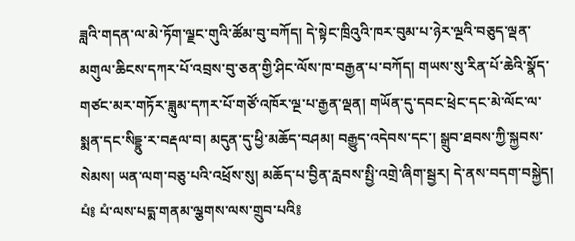ཟླའི་གདན་ལ་མེ་ཏོག་ལྗང་གུའི་ཚོམ་བུ་བཀོད། དེ་སྟེང་ཁྲིའུའི་ཁར་བུམ་པ་ཉེར་ལྔའི་བཅུད་ལྡན་མགུལ་ཆིངས་དཀར་པོ་འབྲས་བུ་ཅན་གྱི་ཤིང་ལོས་ཁ་བརྒྱན་པ་བཀོད། གཡས་སུ་རིན་པོ་ཆེའི་སྣོད་གཙང་མར་གཏོར་ཟླུམ་དཀར་པོ་གཙོ་འཁོར་ལྔ་པ་རྒྱན་ལྡན། གཡོན་དུ་དབང་ཕྲེང་དང་མེ་ལོང་ལ་སྨན་དང་སིདྡྷུ་ར་བརྡལ་བ། མདུན་དུ་ཕྱི་མཆོད་བཤམ། བརྒྱུད་འདེབས་དང་། སྒྲུབ་ཐབས་ཀྱི་སྐྱབས་སེམས། ཡན་ལག་བཅུ་པའི་འཕྲོས་སུ། མཆོད་པ་བྱིན་རླབས་སྤྱི་འགྲེ་ཞིག་སྦྱར། དེ་ནས་བདག་བསྐྱེད། པཾ༔ པཾ་ལས་པདྨ་གནམ་ལྕགས་ལས་གྲུབ་པའི༔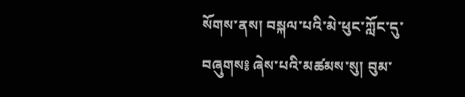སོགས་ནས། བསྐལ་པའི་མེ་ཕུང་ཀློང་དུ་བཞུགས༔ ཞེས་པའི་མཚམས་སུ། བུམ་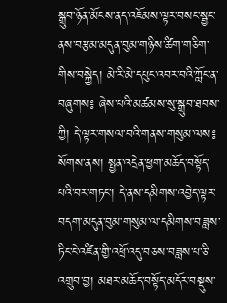སྒྲུབ་ཉོན་མོངས་ནད་འཇོམས་ལྟར་བསང་སྦྱང་ནས་བརྩམ་མདུན་བུམ་གཉིས་ཚིག་གཅིག་གིས་བསྐྱེད། མེ་རི་མེ་དཔུང་འབར་བའི་ཀློང་ན་བཞུགས༔ ཞེས་པའི་མཚམས་སུ་སྒྲུབ་ཐབས་ཀྱི། དེ་ལྟར་གསལ་བའི་གནས་གསུམ་ལས༔ སོགས་ནས། སྤྱན་འདྲེན་ཕྱག་མཆོད་བསྟོད་པའི་བར་གཏང་། དེ་ནས་དམིགས་འབྱེད་ལྟར་བདག་མདུན་བུམ་གསུམ་ལ་དམིགས་བཟླས་ཏིང་ངེ་འཛིན་གྱི་འཕྲོ་འདུ་བཅས་བཟླས་པ་ཅི་འགྲུབ་བྱ། མཐར་མཆོད་བསྟོད་མདོར་བསྡུས་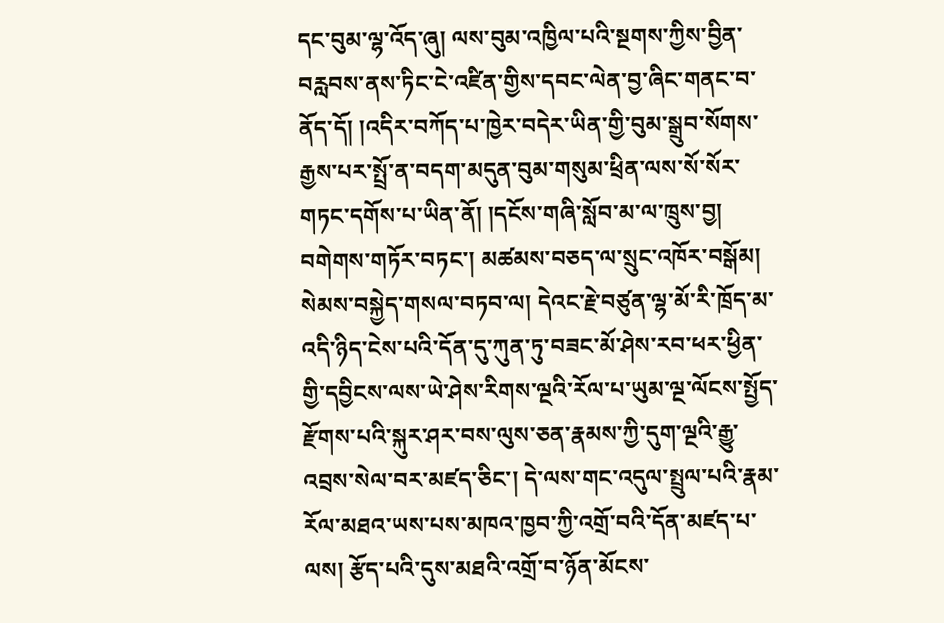དང་བུམ་ལྷ་འོད་ཞུ། ལས་བུམ་འཁྱིལ་པའི་སྔགས་ཀྱིས་བྱིན་བརླབས་ནས་ཏིང་ངེ་འཛིན་གྱིས་དབང་ལེན་བྱ་ཞིང་གནང་བ་ནོད་དོ། །འདིར་བཀོད་པ་ཁྱེར་བདེར་ཡིན་གྱི་བུམ་སྒྲུབ་སོགས་རྒྱས་པར་སྤྲོ་ན་བདག་མདུན་བུམ་གསུམ་ཕྲིན་ལས་སོ་སོར་གཏང་དགོས་པ་ཡིན་ནོ། །དངོས་གཞི་སློབ་མ་ལ་ཁྲུས་བྱ། བགེགས་གཏོར་བཏང་། མཚམས་བཅད་ལ་སྲུང་འཁོར་བསྒོམ། སེམས་བསྐྱེད་གསལ་བཏབ་ལ། དེའང་རྗེ་བཙུན་ལྷ་མོ་རི་ཁྲོད་མ་འདི་ཉིད་ངེས་པའི་དོན་དུ་ཀུན་ཏུ་བཟང་མོ་ཤེས་རབ་ཕར་ཕྱིན་གྱི་དབྱིངས་ལས་ཡེ་ཤེས་རིགས་ལྔའི་རོལ་པ་ཡུམ་ལྔ་ལོངས་སྤྱོད་རྫོགས་པའི་སྐུར་ཤར་བས་ལུས་ཅན་རྣམས་ཀྱི་དུག་ལྔའི་རྒྱུ་འབྲས་སེལ་བར་མཛད་ཅིང་། དེ་ལས་གང་འདུལ་སྤྲུལ་པའི་རྣམ་རོལ་མཐའ་ཡས་པས་མཁའ་ཁྱབ་ཀྱི་འགྲོ་བའི་དོན་མཛད་པ་ལས། རྩོད་པའི་དུས་མཐའི་འགྲོ་བ་ཉོན་མོངས་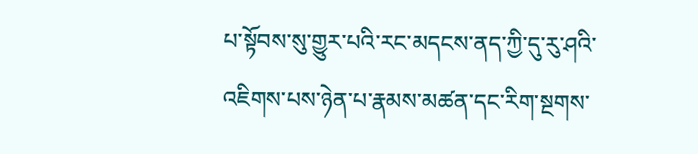པ་སྟོབས་སུ་གྱུར་པའི་རང་མདངས་ནད་ཀྱི་དུ་རུ་ཤའི་འཇིགས་པས་ཉེན་པ་རྣམས་མཚན་དང་རིག་སྔགས་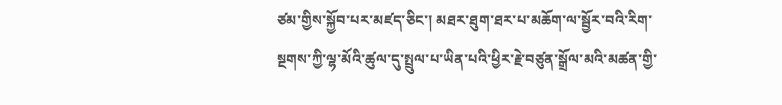ཙམ་གྱིས་སྐྱོབ་པར་མཛད་ཅིང་། མཐར་ཐུག་ཐར་པ་མཆོག་ལ་སྦྱོར་བའི་རིག་སྔགས་ཀྱི་ལྷ་མོའི་ཚུལ་དུ་སྤྲུལ་པ་ཡིན་པའི་ཕྱིར་རྗེ་བཙུན་སྒྲོལ་མའི་མཚན་གྱི་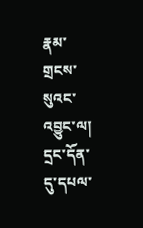རྣམ་གྲངས་སུའང་འབྱུང་ལ། དྲང་དོན་དུ་དཔལ་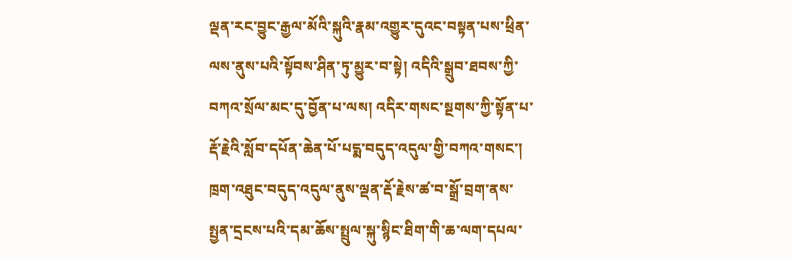ལྡན་རང་བྱུང་རྒྱལ་མོའི་སྐུའི་རྣམ་འགྱུར་དུའང་བསྟན་པས་ཕྲིན་ལས་ནུས་པའི་སྟོབས་ཤིན་ཏུ་མྱུར་བ་སྟེ། འདིའི་སྒྲུབ་ཐབས་ཀྱི་བཀའ་སྲོལ་མང་དུ་བྱོན་པ་ལས། འདིར་གསང་སྔགས་ཀྱི་སྟོན་པ་རྡོ་རྗེའི་སློབ་དཔོན་ཆེན་པོ་པདྨ་བདུད་འདུལ་གྱི་བཀའ་གསང་། ཁྲག་འཐུང་བདུད་འདུལ་ནུས་ལྡན་རྡོ་རྗེས་ཚ་བ་སྒྲོ་བྲག་ནས་སྤྱན་དྲངས་པའི་དམ་ཆོས་སྤྲུལ་སྐུ་སྙིང་ཐིག་གི་ཆ་ལག་དཔལ་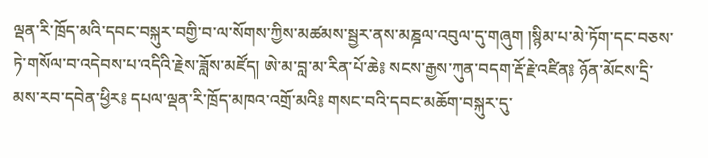ལྡན་རི་ཁྲོད་མའི་དབང་བསྐུར་བགྱི་བ་ལ་སོགས་ཀྱིས་མཚམས་སྦྱར་ནས་མཎྜལ་འབུལ་དུ་གཞུག །སྙིམ་པ་མེ་ཏོག་དང་བཅས་ཏེ་གསོལ་བ་འདེབས་པ་འདིའི་རྗེས་ཟློས་མཛོད། ཨེ་མ་བླ་མ་རིན་པོ་ཆེ༔ སངས་རྒྱས་ཀུན་བདག་རྡོ་རྗེ་འཛིན༔ ཉོན་མོངས་དྲི་མས་རབ་དབེན་ཕྱིར༔ དཔལ་ལྡན་རི་ཁྲོད་མཁའ་འགྲོ་མའི༔ གསང་བའི་དབང་མཆོག་བསྐུར་དུ་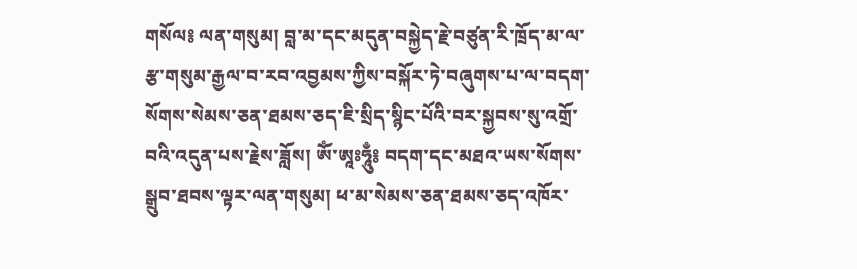གསོལ༔ ལན་གསུམ། བླ་མ་དང་མདུན་བསྐྱེད་རྗེ་བཙུན་རི་ཁྲོད་མ་ལ་རྩ་གསུམ་རྒྱལ་བ་རབ་འབྱམས་ཀྱིས་བསྐོར་ཏེ་བཞུགས་པ་ལ་བདག་སོགས་སེམས་ཅན་ཐམས་ཅད་ཇི་སྲིད་སྙིང་པོའི་བར་སྐྱབས་སུ་འགྲོ་བའི་འདུན་པས་རྗེས་ཟློས། ཨོཾ་ཨཱཿཧཱུྃ༔ བདག་དང་མཐའ་ཡས་སོགས་སྒྲུབ་ཐབས་ལྟར་ལན་གསུམ། ཕ་མ་སེམས་ཅན་ཐམས་ཅད་འཁོར་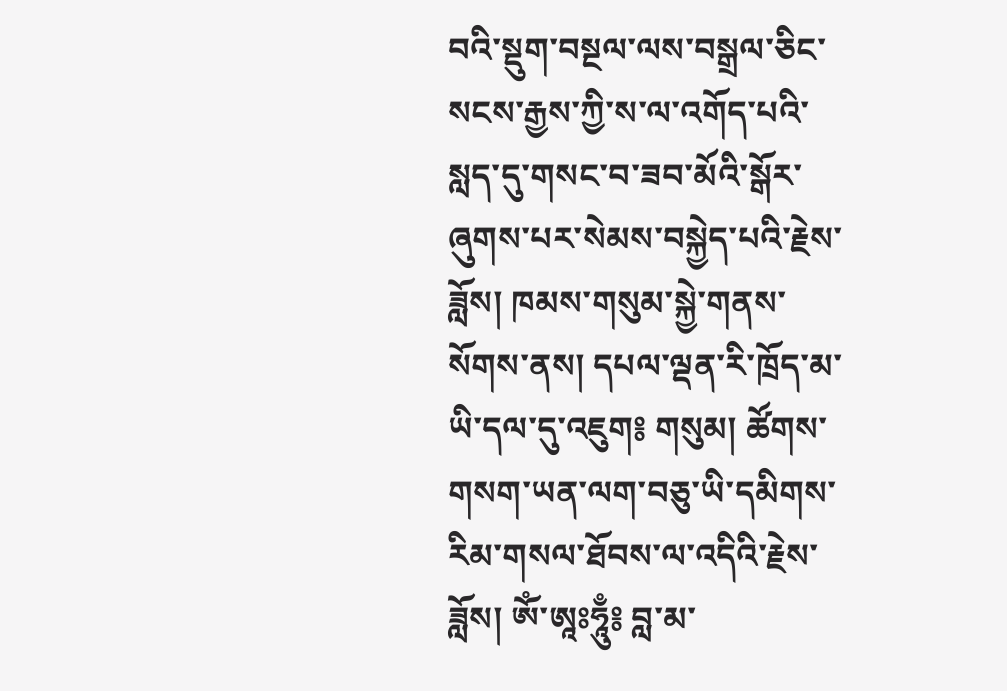བའི་སྡུག་བསྔལ་ལས་བསྒྲལ་ཅིང་སངས་རྒྱས་ཀྱི་ས་ལ་འགོད་པའི་སླད་དུ་གསང་བ་ཟབ་མོའི་སྒོར་ཞུགས་པར་སེམས་བསྐྱེད་པའི་རྗེས་ཟློས། ཁམས་གསུམ་སྐྱེ་གནས་སོགས་ནས། དཔལ་ལྡན་རི་ཁྲོད་མ་ཡི་དལ་དུ་འཇུག༔ གསུམ། ཚོགས་གསག་ཡན་ལག་བཅུ་ཡི་དམིགས་རིམ་གསལ་ཐོབས་ལ་འདིའི་རྗེས་ཟློས། ཨོཾ་ཨཱཿཧཱུྃ༔ བླ་མ་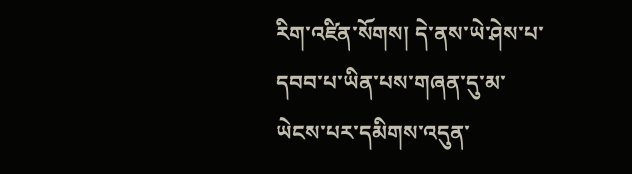རིག་འཛིན་སོགས། དེ་ནས་ཡེ་ཤེས་པ་དབབ་པ་ཡིན་པས་གཞན་དུ་མ་ཡེངས་པར་དམིགས་འདུན་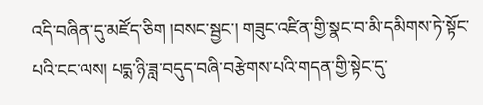འདི་བཞིན་དུ་མཛོད་ཅིག །བསང་སྦྱང་། གཟུང་འཛིན་གྱི་སྣང་བ་མི་དམིགས་ཏེ་སྟོང་པའི་ངང་ལས། པདྨ་ཉི་ཟླ་བདུད་བཞི་བརྩེགས་པའི་གདན་གྱི་སྟེང་དུ་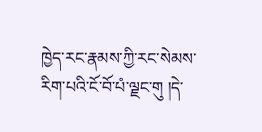ཁྱེད་རང་རྣམས་ཀྱི་རང་སེམས་རིག་པའི་ངོ་བོ་པཾ་ལྗང་གུ །དེ་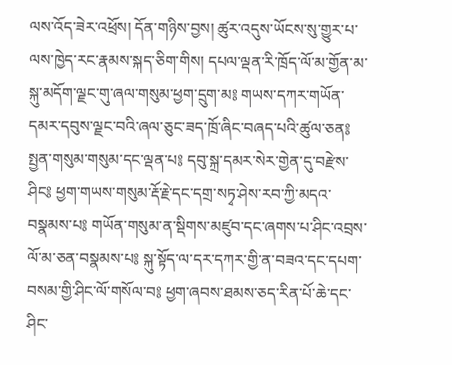ལས་འོད་ཟེར་འཕྲོས། དོན་གཉིས་བྱས། ཚུར་འདུས་ཡོངས་སུ་གྱུར་པ་ལས་ཁྱེད་རང་རྣམས་སྐད་ཅིག་གིས། དཔལ་ལྡན་རི་ཁྲོད་ལོ་མ་གྱོན་མ་སྐུ་མདོག་ལྗང་གུ་ཞལ་གསུམ་ཕྱག་དྲུག་མ༔ གཡས་དཀར་གཡོན་དམར་དབུས་ལྗང་བའི་ཞལ་ཅུང་ཟད་ཁྲོ་ཞིང་བཞད་པའི་ཚུལ་ཅན༔ སྤྱན་གསུམ་གསུམ་དང་ལྡན་པ༔ དབུ་སྐྲ་དམར་སེར་གྱེན་དུ་བརྫེས་ཤིང༔ ཕྱག་གཡས་གསུམ་རྡོ་རྗེ་དང་དགྲ་སཏྭ་ཤེས་རབ་ཀྱི་མདའ་བསྣམས་པ༔ གཡོན་གསུམ་ན་སྡིགས་མཛུབ་དང་ཞགས་པ་ཤིང་འབྲས་ལོ་མ་ཅན་བསྣམས་པ༔ སྐུ་སྟོད་ལ་དར་དཀར་གྱི་ན་བཟའ་དང་དཔག་བསམ་གྱི་ཤིང་ལོ་གསོལ་བ༔ ཕྱག་ཞབས་ཐམས་ཅད་རིན་པོ་ཆེ་དང་ཤིང་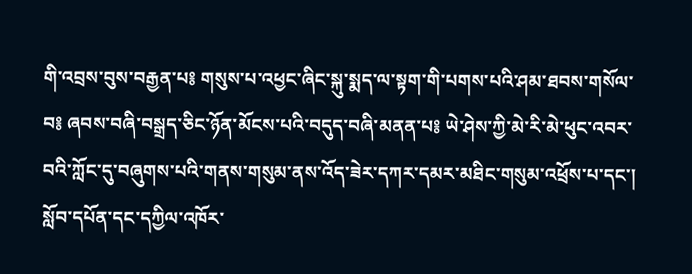གི་འབྲས་བུས་བརྒྱན་པ༔ གསུས་པ་འཕྱང་ཞིང་སྐུ་སྨད་ལ་སྟག་གི་པགས་པའི་ཤམ་ཐབས་གསོལ་བ༔ ཞབས་བཞི་བསྒྲད་ཅིང་ཉོན་མོངས་པའི་བདུད་བཞི་མནན་པ༔ ཡེ་ཤེས་ཀྱི་མེ་རི་མེ་ཕུང་འབར་བའི་ཀློང་དུ་བཞུགས་པའི་གནས་གསུམ་ནས་འོད་ཟེར་དཀར་དམར་མཐིང་གསུམ་འཕྲོས་པ་དང་། སློབ་དཔོན་དང་དཀྱིལ་འཁོར་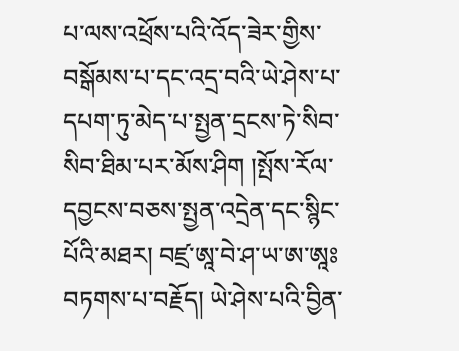པ་ལས་འཕྲོས་པའི་འོད་ཟེར་གྱིས་བསྒོམས་པ་དང་འདྲ་བའི་ཡེ་ཤེས་པ་དཔག་ཏུ་མེད་པ་སྤྱན་དྲངས་ཏེ་སིབ་སིབ་ཐིམ་པར་མོས་ཤིག །སྤོས་རོལ་དབྱངས་བཅས་སྤྱན་འདྲེན་དང་སྙིང་པོའི་མཐར། བཛྲ་ཨཱ་བེ་ཤ་ཡ་ཨ་ཨཱཿ བཏགས་པ་བརྗོད། ཡེ་ཤེས་པའི་བྱིན་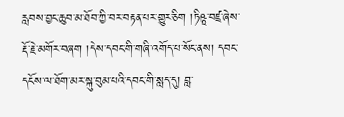རླབས་བྱང་ཆུབ་མ་ཐོབ་ཀྱི་བར་བརྟན་པར་གྱུར་ཅིག །ཏིཥྛ་བཛྲ་ཞེས་རྡོ་རྗེ་མགོར་བཞག །དེས་དབང་གི་གཞི་འགོད་པ་སོང་ནས། དབང་དངོས་ལ་ཐོག་མར་སྐུ་བུམ་པའི་དབང་གི་སླད་དུ། བླ་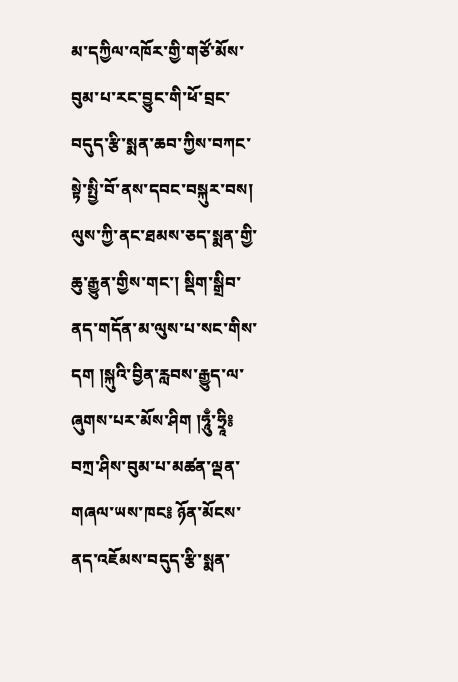མ་དཀྱིལ་འཁོར་གྱི་གཙོ་མོས་བུམ་པ་རང་བྱུང་གི་ཕོ་བྲང་བདུད་རྩི་སྨན་ཆབ་ཀྱིས་བཀང་སྟེ་སྤྱི་བོ་ནས་དབང་བསྐུར་བས། ལུས་ཀྱི་ནང་ཐམས་ཅད་སྨན་གྱི་ཆུ་རྒྱུན་གྱིས་གང་། སྡིག་སྒྲིབ་ནད་གདོན་མ་ལུས་པ་སང་གིས་དག །སྐུའི་བྱིན་རླབས་རྒྱུད་ལ་ཞུགས་པར་མོས་ཤིག །ཧཱུྃ་ཧྲཱི༔ བཀྲ་ཤིས་བུམ་པ་མཚན་ལྡན་གཞལ་ཡས་ཁང༔ ཉོན་མོངས་ནད་འཇོམས་བདུད་རྩི་སྨན་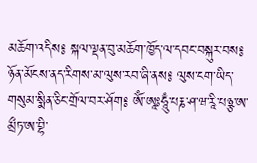མཆོག་འདིས༔ སྐལ་ལྡན་བུ་མཆོག་ཁྱོད་ལ་དབང་བསྐུར་བས༔ ཉོན་མོངས་ནད་རིགས་མ་ལུས་རབ་ཞི་ནས༔ ལུས་ངག་ཡིད་གསུམ་སྨིན་ཅིང་གྲོལ་བར་ཤོག༔ ཨོཾ་ཨཱཿཧཱུྃ་པརྞ་ཤ་ཝ་རཱི་པཉྩ་ཨ་མྲྀཏ་ཨ་བྷི་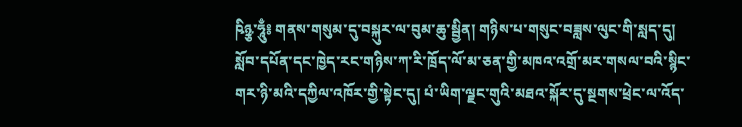ཥིཉྩ་ཧཱུྃ༔ གནས་གསུམ་དུ་བསྐུར་ལ་བུམ་ཆུ་སྦྱིན། གཉིས་པ་གསུང་བཟླས་ལུང་གི་སླད་དུ། སློབ་དཔོན་དང་ཁྱེད་རང་གཉིས་ཀ་རི་ཁྲོད་ལོ་མ་ཅན་གྱི་མཁའ་འགྲོ་མར་གསལ་བའི་སྙིང་གར་ཉི་མའི་དཀྱིལ་འཁོར་གྱི་སྟེང་དུ། པཾ་ཡིག་ལྗང་གུའི་མཐའ་སྐོར་དུ་སྔགས་ཕྲེང་ལ་འོད་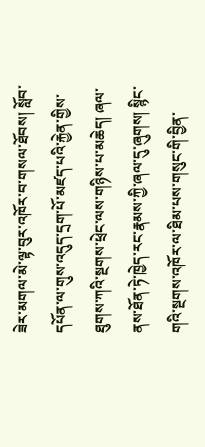ཟེར་མགལ་མེ་ལྟ་བུར་འཁོར་བ་གསལ་ཐོབས། སློབ་དཔོན་ལ་གུས་འདུད་དྲག་པོ་མཛད་པའི་རྐྱེན་གྱིས་ཐུགས་ཀའི་སྔགས་ཕྲེང་ལས་གཉིས་པ་མཆེད། ཞལ་ནས་ཐོན་ཏེ་ཁྱེད་རང་རྣམས་ཀྱི་ཞལ་དུ་ཞུགས། སྙིང་གའི་སྔགས་འཁོར་ལ་ཐིམ་པས་གསུང་གི་བྱིན་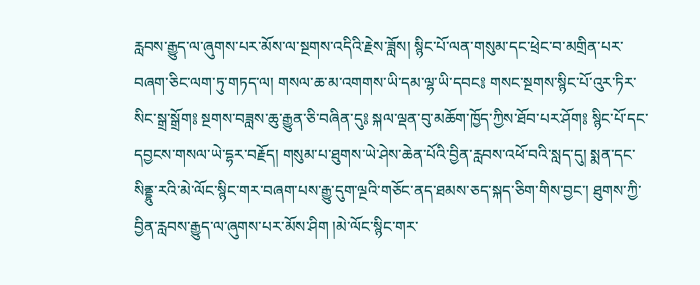རླབས་རྒྱུད་ལ་ཞུགས་པར་མོས་ལ་སྔགས་འདིའི་རྗེས་ཟློས། སྙིང་པོ་ལན་གསུམ་དང་ཕྲེང་བ་མགྲིན་པར་བཞག་ཅིང་ལག་ཏུ་གཏད་ལ། གསལ་ཆ་མ་འགགས་ཡི་དམ་ལྷ་ཡི་དབང༔ གསང་སྔགས་སྙིང་པོ་འུར་ཏིར་སིང་སྒྲ་སྒྲོག༔ སྔགས་བཟླས་ཆུ་རྒྱུན་ཅི་བཞིན་དུ༔ སྐལ་ལྡན་བུ་མཆོག་ཁྱོད་ཀྱིས་ཐོབ་པར་ཤོག༔ སྙིང་པོ་དང་དབྱངས་གསལ་ཡེ་དྷར་བརྗོད། གསུམ་པ་ཐུགས་ཡེ་ཤེས་ཆེན་པོའི་བྱིན་རླབས་འཕོ་བའི་སླད་དུ། སྨན་དང་སིནྡྷུ་རའི་མེ་ལོང་སྙིང་གར་བཞག་པས་རྒྱུ་དུག་ལྔའི་གཅོང་ནད་ཐམས་ཅད་སྐད་ཅིག་གིས་བྱང་། ཐུགས་ཀྱི་བྱིན་རླབས་རྒྱུད་ལ་ཞུགས་པར་མོས་ཤིག །མེ་ལོང་སྙིང་གར་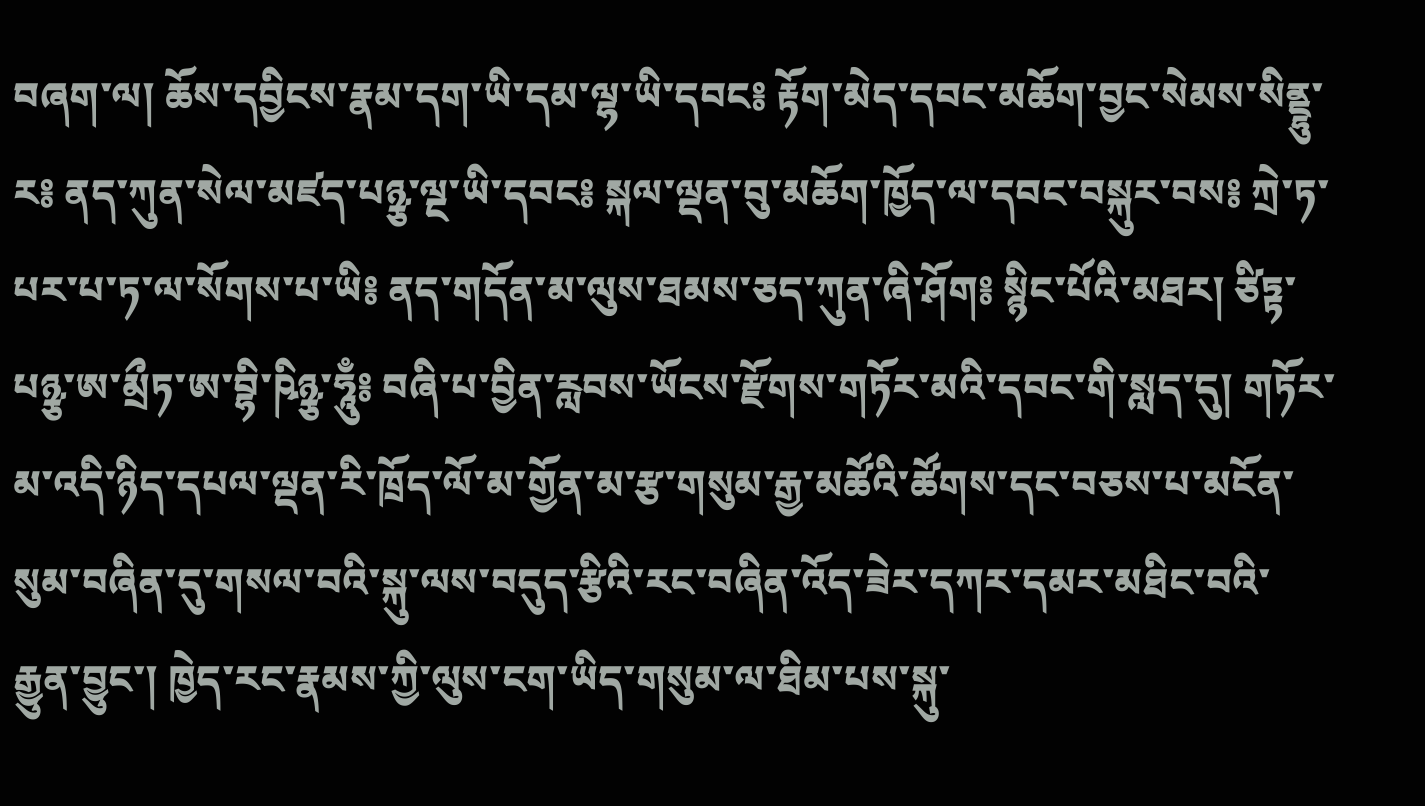བཞག་ལ། ཆོས་དབྱིངས་རྣམ་དག་ཡི་དམ་ལྷ་ཡི་དབང༔ རྟོག་མེད་དབང་མཆོག་བྱང་སེམས་སིནྡྷུ་ར༔ ནད་ཀུན་སེལ་མཛད་པཉྩ་ལྔ་ཡི་དབང༔ སྐལ་ལྡན་བུ་མཆོག་ཁྱོད་ལ་དབང་བསྐུར་བས༔ ཀྲེ་ཏ་པར་པ་ཏ་ལ་སོགས་པ་ཡི༔ ནད་གདོན་མ་ལུས་ཐམས་ཅད་ཀུན་ཞི་ཤོག༔ སྙིང་པོའི་མཐར། ཙིཏྟ་པཉྩ་ཨ་མྲྀཏ་ཨ་བྷི་ཥིཉྩ་ཧཱུྃ༔ བཞི་པ་བྱིན་རླབས་ཡོངས་རྫོགས་གཏོར་མའི་དབང་གི་སླད་དུ། གཏོར་མ་འདི་ཉིད་དཔལ་ལྡན་རི་ཁྲོད་ལོ་མ་གྱོན་མ་རྩ་གསུམ་རྒྱ་མཚོའི་ཚོགས་དང་བཅས་པ་མངོན་སུམ་བཞིན་དུ་གསལ་བའི་སྐུ་ལས་བདུད་རྩིའི་རང་བཞིན་འོད་ཟེར་དཀར་དམར་མཐིང་བའི་རྒྱུན་བྱུང་། ཁྱེད་རང་རྣམས་ཀྱི་ལུས་ངག་ཡིད་གསུམ་ལ་ཐིམ་པས་སྐུ་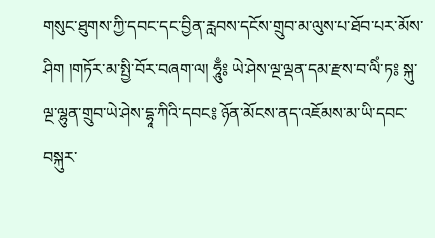གསུང་ཐུགས་ཀྱི་དབང་དང་བྱིན་རླབས་དངོས་གྲུབ་མ་ལུས་པ་ཐོབ་པར་མོས་ཤིག །གཏོར་མ་སྤྱི་བོར་བཞག་ལ། ཧཱུྃ༔ ཡེ་ཤེས་ལྔ་ལྡན་དམ་རྫས་བ་ལིཾ་ཏ༔ སྐུ་ལྔ་ལྷུན་གྲུབ་ཡེ་ཤེས་དྷཱ་ཀིའི་དབང༔ ཉོན་མོངས་ནད་འཇོམས་མ་ཡི་དབང་བསྐུར་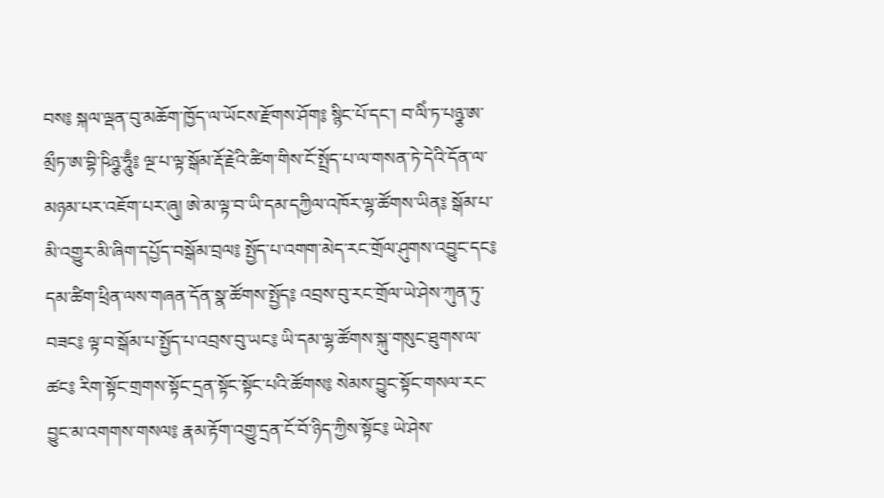བས༔ སྐལ་ལྡན་བུ་མཆོག་ཁྱོད་ལ་ཡོངས་རྫོགས་ཤོག༔ སྙིང་པོ་དང་། བ་ལིཾ་ཏ་པཉྩ་ཨ་མྲྀཏ་ཨ་བྷི་ཥིཉྩ་ཧཱུྃ༔ ལྔ་པ་ལྟ་སྒོམ་རྡོ་རྗེའི་ཚིག་གིས་ངོ་སྤྲོད་པ་ལ་གསན་ཏེ་དེའི་དོན་ལ་མཉམ་པར་འཇོག་པར་ཞུ། ཨེ་མ་ལྟ་བ་ཡི་དམ་དཀྱིལ་འཁོར་ལྷ་ཚོགས་ཡིན༔ སྒོམ་པ་མི་འགྱུར་མི་ཞིག་དཔྱོད་བསྒོམ་བྲལ༔ སྤྱོད་པ་འགག་མེད་རང་གྲོལ་ཤུགས་འབྱུང་དང༔ དམ་ཚིག་ཕྲིན་ལས་གཞན་དོན་སྣ་ཚོགས་སྤྱོད༔ འབྲས་བུ་རང་གྲོལ་ཡེ་ཤེས་ཀུན་ཏུ་བཟང༔ ལྟ་བ་སྒོམ་པ་སྤྱོད་པ་འབྲས་བུ་ཡང༔ ཡི་དམ་ལྷ་ཚོགས་སྐུ་གསུང་ཐུགས་ལ་ཚང༔ རིག་སྟོང་གྲགས་སྟོང་དྲན་སྟོང་སྟོང་པའི་ཚོགས༔ སེམས་བྱུང་སྟོང་གསལ་རང་བྱུང་མ་འགགས་གསལ༔ རྣམ་རྟོག་འགྱུ་དྲན་ངོ་བོ་ཉིད་ཀྱིས་སྟོང༔ ཡེ་ཤེས་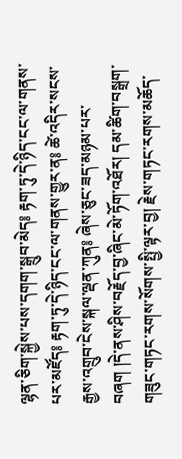ལྷན་ཅིག་སྐྱེས་པས་དགག་སྒྲུབ་མེད༔ རྟག་ཏུ་དེ་ཉིད་ངང་ལ་གནས་པར་མཛོད༔ རྟག་ཏུ་དེ་ཉིད་ངང་ལ་གནས་གྱུར་ན༔ ཚེ་འདིར་སངས་རྒྱས་འགྲུབ་ངེས་སྐལ་ལྡན་ཀུན༔ ཞེས་ཅུང་ཟད་མཉམ་པར་བཞག །དེ་ནས་ཤིས་བརྗོད་བྱ་ཞིང་མེ་ཏོག་འཐོར། དམ་ཚིག་བསྒྲག་གཟུང་གཏང་རགས་སོགས་སྤྱི་ལྟར་བྱ། རྗེས་གཏང་རགས་མཆོད་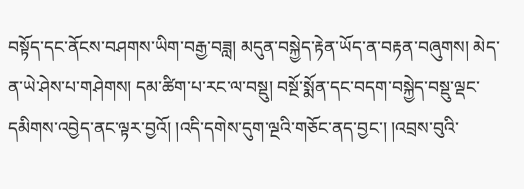བསྟོད་དང་ནོངས་བཤགས་ཡིག་བརྒྱ་བཟླ། མདུན་བསྐྱེད་རྟེན་ཡོད་ན་བརྟན་བཞུགས། མེད་ན་ཡེ་ཤེས་པ་གཤེགས། དམ་ཚིག་པ་རང་ལ་བསྡུ། བསྔོ་སྨོན་དང་བདག་བསྐྱེད་བསྡུ་ལྡང་དམིགས་འབྱེད་ནང་ལྟར་བྱའོ། །འདི་དགེས་དུག་ལྔའི་གཅོང་ནད་བྱང་། །འབྲས་བུའི་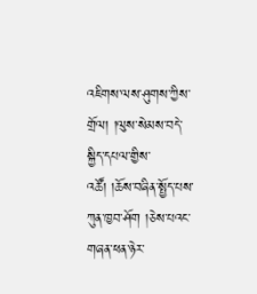འཇིགས་ལས་ཤུགས་ཀྱིས་གྲོལ། །ལུས་སེམས་བདེ་སྐྱིད་དཔལ་གྱིས་འཚོ། །ཆོས་བཞིན་སྤྱོད་པས་ཀུན་ཁྱབ་ཤོག །ཅེས་པའང་གཞན་ཕན་ཉེར་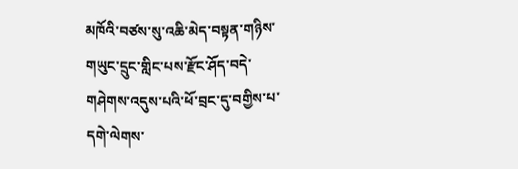མཁོའི་བཙས་སུ་འཆི་མེད་བསྟན་གཉིས་གཡུང་དྲུང་གླིང་པས་རྫོང་ཤོད་བདེ་གཤེགས་འདུས་པའི་ཕོ་བྲང་དུ་བགྱིས་པ་དགེ་ལེགས་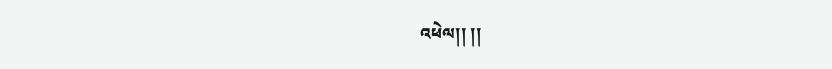འཕེལ།། །།